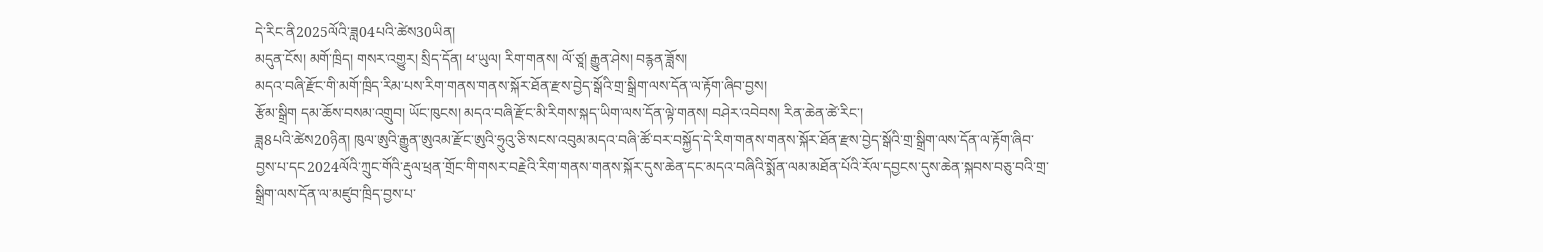དེ་རིང་ནི2025ལོའི་ཟླ04པའི་ཚེས30ཡིན།
མདུན་ངོས། མགོ་ཁྲིད། གསར་འགྱུར། སྲིད་དོན། ཕ་ཡུལ། རིག་གནས། ལོ་ཙཱ། རྒྱུན་ཤེས། བརྙན་ཟློས།
མདའ་བཞི་རྫོང་གི་མགོ་ཁྲིད་རིམ་པས་རིག་གནས་གནས་སྐོར་ཐོན་རྫས་བྱེད་སྒོའི་གྲ་སྒྲིག་ལས་དོན་ལ་རྟོག་ཞིབ་བྱས།
རྩོམ་སྒྲིག དམ་ཆོས་བསམ་འགྲུབ། ཡོང་ཁུངས། མདའ་བཞི་རྫོང་མི་རིགས་སྐད་ཡིག་ལས་དོན་ལྟེ་གནས། བཤེར་འབེབས། རིན་ཆེན་ཚེ་རིང་།
ཟླ8པའི་ཚེས20ཉིན། ཁུལ་ཨུའི་རྒྱུན་ཨུའམ་རྫོང་ཨུའི་ཧྲུའུ་ཅི་སངས་འབུམ་མདའ་བཞི་ཚོ་བར་བསྐྱོད་དེ་རིག་གནས་གནས་སྐོར་ཐོན་རྫས་བྱེད་སྒོའི་གྲ་སྒྲིག་ལས་དོན་ལ་རྟོག་ཞིབ་བྱས་པ་དང2024ལོའི་ཀྲུང་གོའི་རྡུལ་ཕྲན་གྲོང་གི་གསར་བརྗེའི་རིག་གནས་གནས་སྐོར་དུས་ཆེན་དང་མདའ་བཞིའི་སྨོན་ལམ་མཐོན་པོའི་རོལ་དབྱངས་དུས་ཆེན་སྐབས་བཅུ་བའི་གྲ་སྒྲིག་ལས་དོན་ལ་མཛུབ་ཁྲིད་བྱས་པ་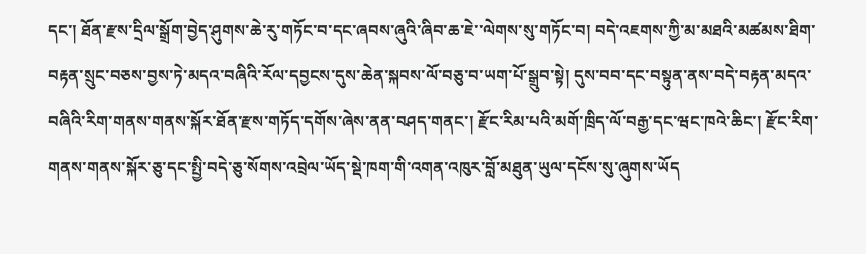དང་། ཐོན་རྫས་དྲིལ་སྒྲོག་བྱེད་ཤུགས་ཆེ་རུ་གཏོང་བ་དང་ཞབས་ཞུའི་ཞིབ་ཆ་ཇེ་་ལེགས་སུ་གཏོང་བ། བདེ་འཇགས་ཀྱི་མ་མཐའི་མཚམས་ཐིག་བརྟན་སྲུང་བཅས་བྱས་ཏེ་མདའ་བཞིའི་རོལ་དབྱངས་དུས་ཆེན་སྐབས་ལོ་བཅུ་བ་ཡག་པོ་སྒྲུབ་སྟེ། དུས་བབ་དང་བསྟུན་ནས་བདེ་བརྟན་མདའ་བཞིའི་རིག་གནས་གནས་སྐོར་ཐོན་རྫས་གཏོད་དགོས་ཞེས་ནན་བཤད་གནང་། རྫོང་རིམ་པའི་མགོ་ཁྲིད་ལོ་བརྒྱ་དང་ཝང་ཁའེ་ཆིང་། རྫོང་རིག་གནས་གནས་སྐོར་ཅུ་དང་སྤྱི་བདེ་ཅུ་སོགས་འབྲེལ་ཡོད་སྡེ་ཁག་གི་འགན་འཁུར་བློ་མཐུན་ཡུལ་དངོས་སུ་ཞུགས་ཡོད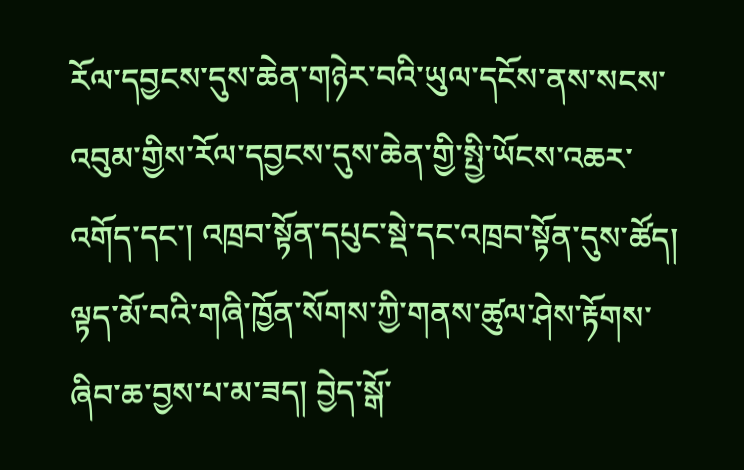རོལ་དབྱངས་དུས་ཆེན་གཉེར་བའི་ཡུལ་དངོས་ནས་སངས་འབུམ་གྱིས་རོལ་དབྱངས་དུས་ཆེན་གྱི་སྤྱི་ཡོངས་འཆར་འགོད་དང་། འཁྲབ་སྟོན་དཔུང་སྡེ་དང་འཁྲབ་སྟོན་དུས་ཚོད། ལྟད་མོ་བའི་གཞི་ཁྱོན་སོགས་ཀྱི་གནས་ཚུལ་ཤེས་རྟོགས་ཞིབ་ཆ་བྱས་པ་མ་ཟད། བྱེད་སྒོ་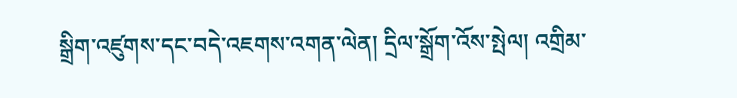སྒྲིག་འཛུགས་དང་བདེ་འཇགས་འགན་ལེན། དྲིལ་སྒྲོག་འོས་སྤེལ། འགྲིམ་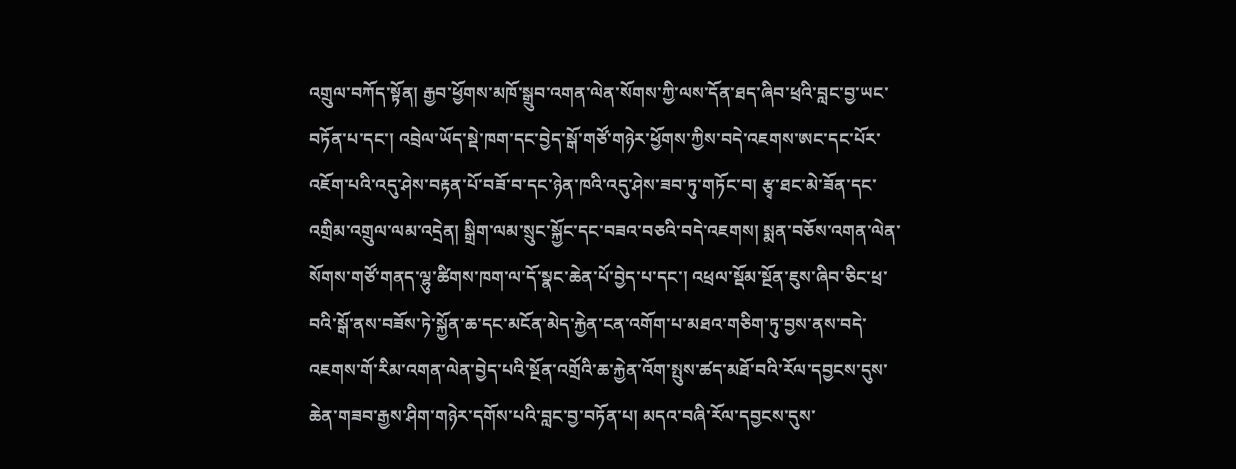འགྲུལ་བཀོད་སྟོན། རྒྱབ་ཕྱོགས་མཁོ་སྒྲུབ་འགན་ལེན་སོགས་ཀྱི་ལས་དོན་ཐད་ཞིབ་ཕྲའི་བླང་བྱ་ཡང་བཏོན་པ་དང་། འབྲེལ་ཡོད་སྡེ་ཁག་དང་བྱེད་སྒོ་གཙོ་གཉེར་ཕྱོགས་ཀྱིས་བདེ་འཇགས་ཨང་དང་པོར་འཇོག་པའི་འདུ་ཤེས་བརྟན་པོ་བཟོ་བ་དང་ཉེན་ཁའི་འདུ་ཤེས་ཟབ་ཏུ་གཏོང་བ། རྩྭ་ཐང་མེ་ཟོན་དང་འགྲིམ་འགྲུལ་ལམ་འདྲེན། སྒྲིག་ལམ་སྲུང་སྐྱོང་དང་བཟའ་བཅའི་བདེ་འཇགས། སྨན་བཅོས་འགན་ལེན་སོགས་གཙོ་གནད་ལྷུ་ཚིགས་ཁག་ལ་དོ་སྣང་ཆེན་པོ་བྱེད་པ་དང་། འཕྲལ་སྡོམ་སྔོན་ཇུས་ཞིབ་ཅིང་ཕྲ་བའི་སྒོ་ནས་བཟོས་ཏེ་སྐྱོན་ཆ་དང་མངོན་མེད་རྐྱེན་ངན་འགོག་པ་མཐའ་གཅིག་ཏུ་བྱས་ནས་བདེ་འཇགས་གོ་རིམ་འགན་ལེན་བྱེད་པའི་སྔོན་འགྲོའི་ཆ་རྐྱེན་འོག་སྤུས་ཚད་མཐོ་བའི་རོལ་དབྱངས་དུས་ཆེན་གཟབ་རྒྱས་ཤིག་གཉེར་དགོས་པའི་བླང་བྱ་བཏོན་པ། མདའ་བཞི་རོལ་དབྱངས་དུས་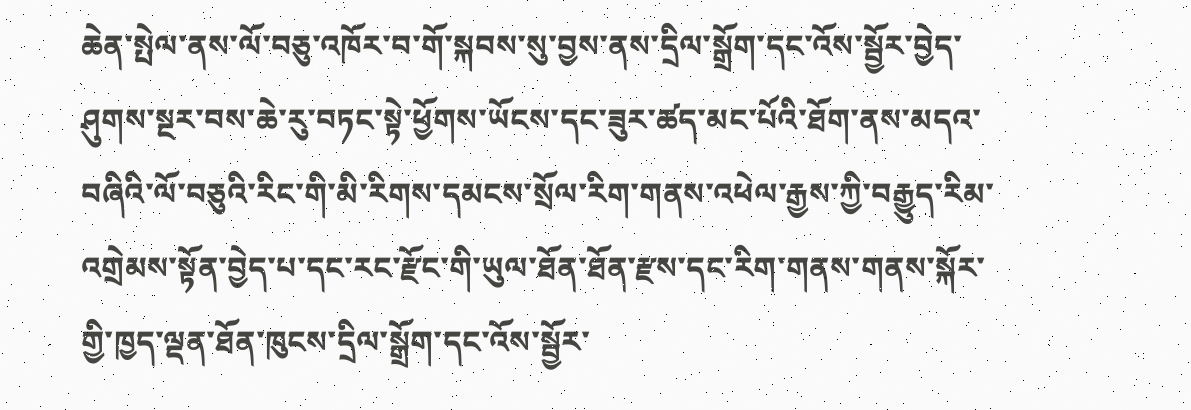ཆེན་སྤེལ་ནས་ལོ་བཅུ་འཁོར་བ་གོ་སྐབས་སུ་བྱས་ནས་དྲིལ་སྒྲོག་དང་འོས་སྦྱོར་བྱེད་ཤུགས་སྔར་བས་ཆེ་རུ་བཏང་སྟེ་ཕྱོགས་ཡོངས་དང་ཟུར་ཚད་མང་པོའི་ཐོག་ནས་མདའ་བཞིའི་ལོ་བཅུའི་རིང་གི་མི་རིགས་དམངས་སྲོལ་རིག་གནས་འཕེལ་རྒྱས་ཀྱི་བརྒྱུད་རིམ་འགྲེམས་སྟོན་བྱེད་པ་དང་རང་རྫོང་གི་ཡུལ་ཐོན་ཐོན་རྫས་དང་རིག་གནས་གནས་སྐོར་གྱི་ཁྱད་ལྡན་ཐོན་ཁུངས་དྲིལ་སྒྲོག་དང་འོས་སྦྱོར་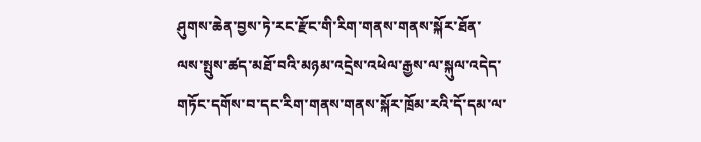ཤུགས་ཆེན་བྱས་ཏེ་རང་རྫོང་གི་རིག་གནས་གནས་སྐོར་ཐོན་ལས་སྤུས་ཚད་མཐོ་བའི་མཉམ་འདྲེས་འཕེལ་རྒྱས་ལ་སྐུལ་འདེད་གཏོང་དགོས་བ་དང་རིག་གནས་གནས་སྐོར་ཁྲོམ་རའི་དོ་དམ་ལ་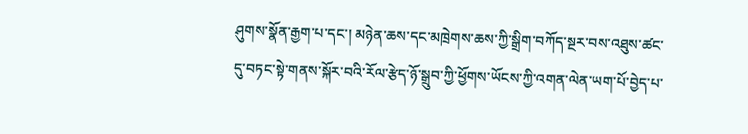ཤུགས་སྣོན་རྒྱག་པ་དང་། མཉེན་ཆས་དང་མཁྲེགས་ཆས་ཀྱི་སྒྲིག་བཀོད་སྔར་བས་འཐུས་ཚང་དུ་བཏང་སྟེ་གནས་སྐོར་བའི་རོལ་རྩེད་ཉོ་སྒྲུབ་ཀྱི་ཕྱོགས་ཡོངས་ཀྱི་འགན་ལེན་ཡག་པོ་བྱེད་པ་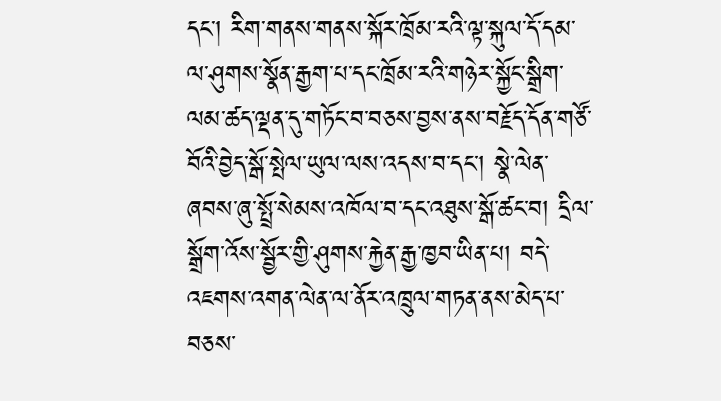དང་། རིག་གནས་གནས་སྐོར་ཁྲོམ་རའི་ལྟ་སྐུལ་དོ་དམ་ལ་ཤུགས་སྣོན་རྒྱག་པ་དང་ཁྲོམ་རའི་གཉེར་སྐྱོང་སྒྲིག་ལམ་ཚད་ལྡན་དུ་གཏོང་བ་བཅས་བྱས་ནས་བརྗོད་དོན་གཙོ་བོའི་བྱེད་སྒོ་སྤེལ་ཡུལ་ལས་འདས་བ་དང་། སྣེ་ལེན་ཞབས་ཞུ་སྤྲོ་སེམས་འཁོལ་བ་དང་འཐུས་སྒོ་ཚང་བ། དྲིལ་སྒྲོག་འོས་སྦྱོར་གྱི་ཤུགས་རྐྱེན་རྒྱ་ཁྱབ་ཡིན་པ། བདེ་འཇགས་འགན་ལེན་ལ་ནོར་འཁྲུལ་གཏན་ནས་མེད་པ་བཅས་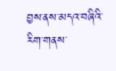བྱས་ནས་མདའ་བཞིའི་རིག་གནས་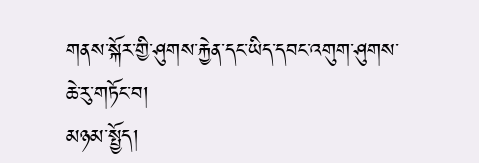གནས་སྐོར་གྱི་ཤུགས་རྐྱེན་དང་ཡིད་དབང་འགུག་ཤུགས་ཆེ་རུ་གཏོང་བ།
མཉམ་སྤྱོད།